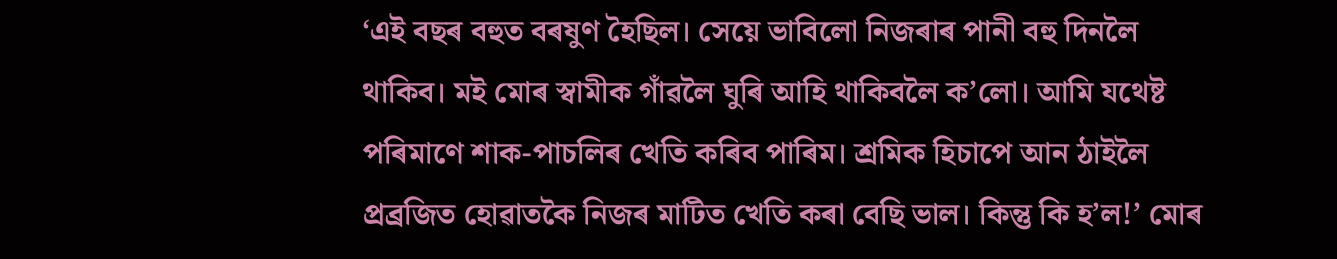‘এই বছৰ বহুত বৰষুণ হৈছিল। সেয়ে ভাবিলো নিজৰাৰ পানী বহু দিনলৈ থাকিব। মই মোৰ স্বামীক গাঁৱলৈ ঘুৰি আহি থাকিবলৈ ক’লো। আমি যথেষ্ট পৰিমাণে শাক-পাচলিৰ খেতি কৰিব পাৰিম। শ্ৰমিক হিচাপে আন ঠাইলৈ প্ৰব্ৰজিত হোৱাতকৈ নিজৰ মাটিত খেতি কৰা বেছি ভাল। কিন্তু কি হ’ল!’ মোৰ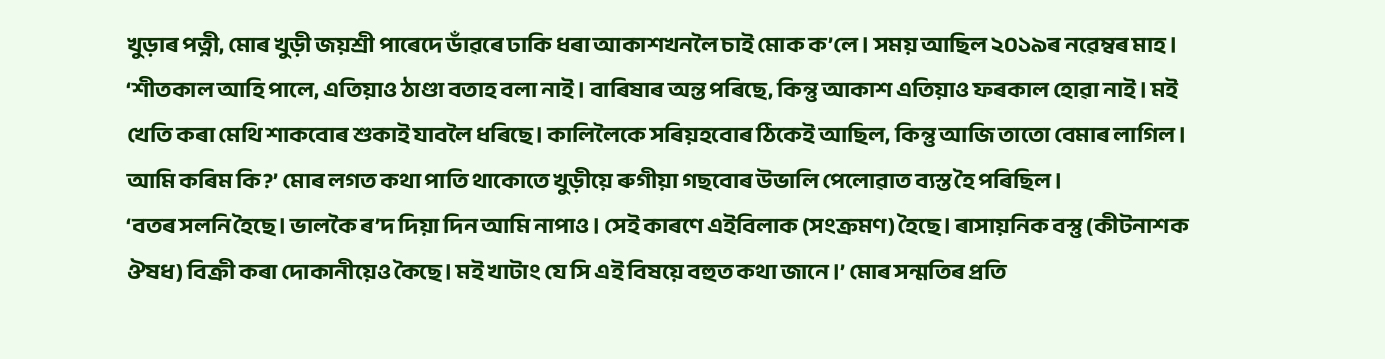খুড়াৰ পত্নী, মোৰ খুড়ী জয়শ্ৰী পাৰেদে ডাঁৱৰে ঢাকি ধৰা আকাশখনলৈ চাই মোক ক’লে। সময় আছিল ২০১৯ৰ নৱেম্বৰ মাহ। ‘শীতকাল আহি পালে, এতিয়াও ঠাণ্ডা বতাহ বলা নাই। বাৰিষাৰ অন্ত পৰিছে, কিন্তু আকাশ এতিয়াও ফৰকাল হোৱা নাই। মই খেতি কৰা মেথি শাকবোৰ শুকাই যাবলৈ ধৰিছে। কালিলৈকে সৰিয়হবোৰ ঠিকেই আছিল, কিন্তু আজি তাতো বেমাৰ লাগিল। আমি কৰিম কি?’ মোৰ লগত কথা পাতি থাকোতে খুড়ীয়ে ৰুগীয়া গছবোৰ উভালি পেলোৱাত ব্যস্ত হৈ পৰিছিল।
‘বতৰ সলনি হৈছে। ভালকৈ ৰ’দ দিয়া দিন আমি নাপাও। সেই কাৰণে এইবিলাক (সংক্ৰমণ) হৈছে। ৰাসায়নিক বস্তু (কীটনাশক ঔষধ) বিক্ৰী কৰা দোকানীয়েও কৈছে। মই খাটাং যে সি এই বিষয়ে বহুত কথা জানে।’ মোৰ সন্মতিৰ প্ৰতি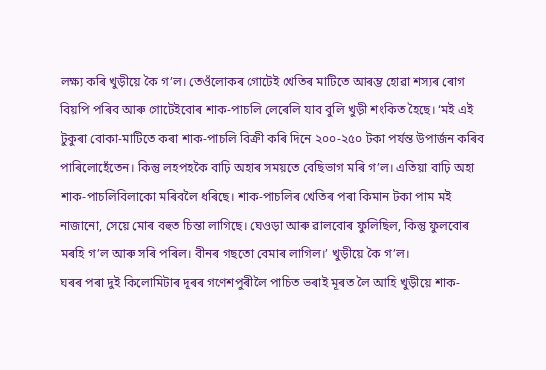লক্ষ্য কৰি খুড়ীয়ে কৈ গ’ল। তেওঁলোকৰ গোটেই খেতিৰ মাটিতে আৰম্ভ হোৱা শস্যৰ ৰোগ বিয়পি পৰিব আৰু গোটেইবোৰ শাক-পাচলি লেৰেলি যাব বুলি খুড়ী শংকিত হৈছে। ‘মই এই টুকুৰা বোকা-মাটিতে কৰা শাক-পাচলি বিক্ৰী কৰি দিনে ২০০-২৫০ টকা পৰ্যন্ত উপাৰ্জন কৰিব পাৰিলোহেঁতেন। কিন্তু লহপহকৈ বাঢ়ি অহাৰ সময়তে বেছিভাগ মৰি গ’ল। এতিয়া বাঢ়ি অহা শাক-পাচলিবিলাকো মৰিবলৈ ধৰিছে। শাক-পাচলিৰ খেতিৰ পৰা কিমান টকা পাম মই নাজানো, সেয়ে মোৰ বহুত চিন্তা লাগিছে। ঘেওড়া আৰু ৱালবোৰ ফুলিছিল, কিন্তু ফুলবোৰ মৰহি গ’ল আৰু সৰি পৰিল। বীনৰ গছতো বেমাৰ লাগিল।’ খুড়ীয়ে কৈ গ’ল।
ঘৰৰ পৰা দুই কিলোমিটাৰ দূৰৰ গণেশপুৰীলৈ পাচিত ভৰাই মূৰত লৈ আহি খুড়ীয়ে শাক-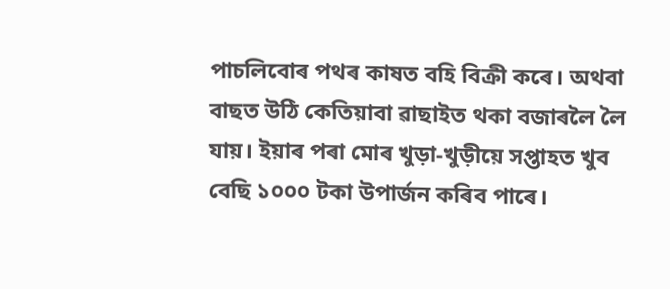পাচলিবোৰ পথৰ কাষত বহি বিক্ৰী কৰে। অথবা বাছত উঠি কেতিয়াবা ৱাছাইত থকা বজাৰলৈ লৈ যায়। ইয়াৰ পৰা মোৰ খুড়া-খুড়ীয়ে সপ্তাহত খুব বেছি ১০০০ টকা উপাৰ্জন কৰিব পাৰে।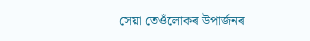সেয়া তেওঁলোকৰ উপাৰ্জনৰ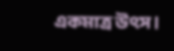একমাত্ৰ উৎস।